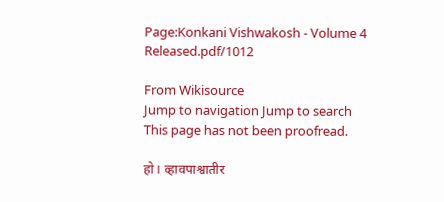Page:Konkani Vishwakosh - Volume 4 Released.pdf/1012

From Wikisource
Jump to navigation Jump to search
This page has not been proofread.

हो। व्हावपाश्वातीर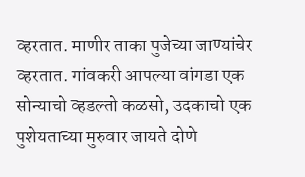व्हरतात. माणीर ताका पुजेच्या जाण्यांचेर व्हरतात. गांवकरी आपल्या वांगडा एक सोन्याचो व्हडल्तो कळसो, उदकाचो एक पुशेयताच्या मुरुवार जायते दोणे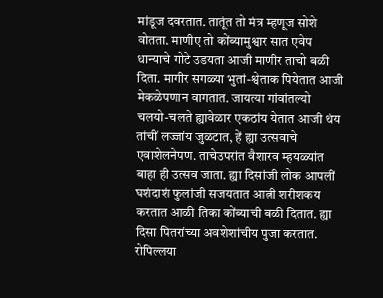मांडूज दवरतात. तातूंत तो मंत्र म्हणूज सोशे वोतता. माणीए तो कोंब्यामुश्वार सात एवेप धान्याचे गोटे उडयता आजी माणीर ताचो बळी दिता. मागीर सगळ्या भुतां-श्वेताक पियेतात आजी मेकळेपणान वागतात. जायत्या गांवांतल्यो चलयो-चलते ह्यावेळार एकठांय येतात आजी थंय तांचीं लज्जांय जुळटात, हें ह्या उत्सवाचे एवाशेलनेपण. ताचेउपरांत वैशारव म्हयळ्यांत बाहा ही उत्सव जाता. ह्या दिसांजी लोक आपलीं घशंदाशं फुलांजी सजयतात आत्नी शरीशकय करतात आळी तिका कोंब्याची बळी दितात. ह्या दिसा पितरांच्या अवशेशांचीय पुजा करतात. रोपिल्लया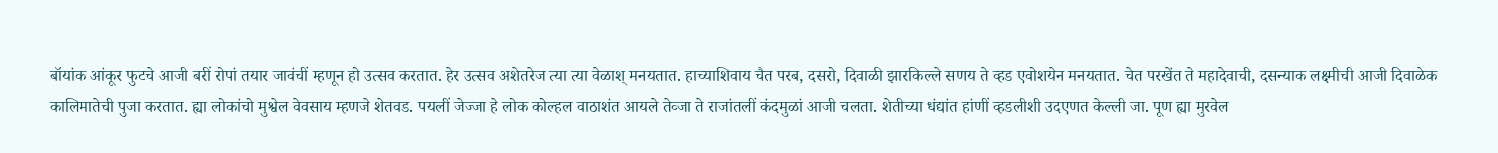बॉयांक आंकूर फुटचे आजी बरीं रोपां तयार जावंचीं म्हणून हो उत्सव करतात. हेर उत्सव अशेतरेज त्या त्या वेळाश् मनयतात. हाच्याशिवाय चैत परब, दसरो, दिवाळी झारकिल्ले सणय ते व्हड एवोशयेन मनयतात. चेत परखेंत ते महादेवाची, दसन्याक लक्ष्मीची आजी दिवाळेक कालिमातेची पुजा करतात. ह्या लोकांचो मुश्वेल वेवसाय म्हणजे शेतवड. पयलीं जेज्जा हे लोक कोल्हल वाठाशंत आयले तेव्जा ते राजांतलीं कंदमुळां आजी चलता. शेतीच्या धंद्यांत हांणीं व्हडलीशी उदएणत केल्ली जा. पूण ह्या मुरवेल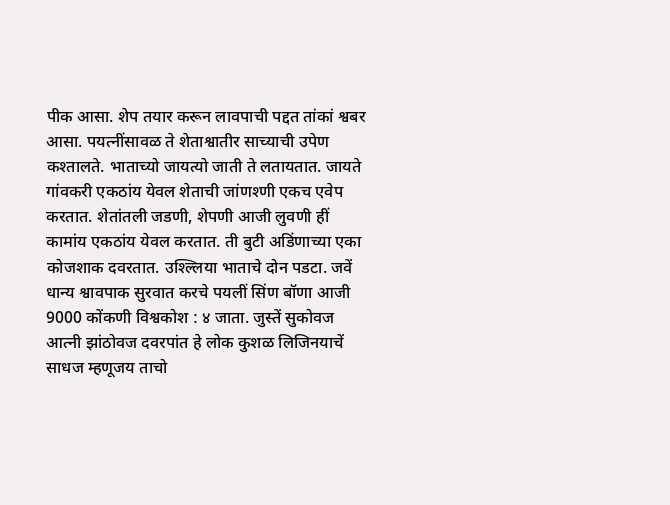पीक आसा. शेप तयार करून लावपाची पद्दत तांकां श्वबर आसा. पयत्नींसावळ ते शेताश्वातीर साच्याची उपेण कश्तालते. भाताच्यो जायत्यो जाती ते लतायतात. जायते गांवकरी एकठांय येवल शेताची जांणश्णी एकच एवेप करतात. शेतांतली जडणी, शेपणी आजी लुवणी हीं कामांय एकठांय येवल करतात. ती बुटी अडिंणाच्या एका कोजशाक दवरतात. उश्ल्लिया भाताचे दोन पडटा. जवें धान्य श्वावपाक सुरवात करचे पयलीं सिंण बॉणा आजी 9000 कोंकणी विश्वकोश : ४ जाता. जुस्तें सुकोवज आत्नी झांठोवज दवरपांत हे लोक कुशळ लिजिनयाचें साधज म्हणूजय ताचो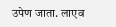उपेण जाता. लाएव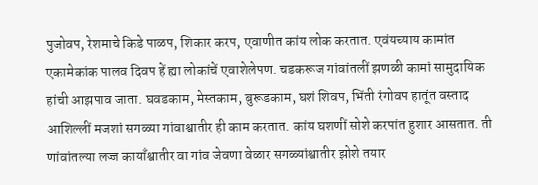पुजोवप, रेशमाचे किडे पाळप, शिकार करप, एवाणीत कांय लोक करतात. एवंयच्याय कामांत एकामेकांक पालव दिवप हें ह्या लोकांचें एवाशेलेपण. चडकरूज गांवांतलीं झणळी कामां सामुदायिक हांची आझपाव जाता. घवडकाम, मेस्तकाम, बुरूडकाम, घशं शिवप, भिंती रंगोवप हातूंत वस्ताद आशिल्लीं मजशां सगळ्या गांवाश्वातीर ही काम करतात. कांय घशणीं सोशे करपांत हुशार आसतात. ती णांवांतल्या लज्ज कायाँश्वातीर वा गांव जेवणा वेळार सगळ्यांश्वातीर झोशे तयार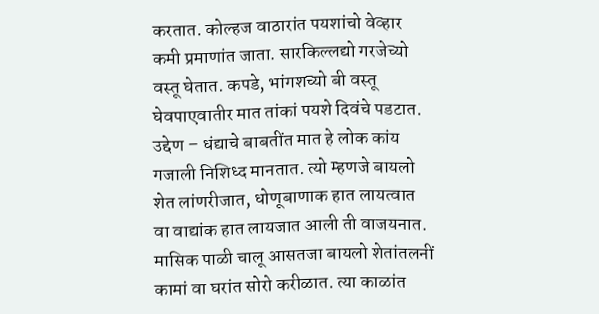करतात. कोल्हज वाठारांत पयशांचो वेव्हार कमी प्रमाणांत जाता. सारकिल्लद्यो गरजेच्यो वस्तू घेतात. कपडे, भांगशच्यो बी वस्तू घेवपाएवातीर मात तांकां पयशे दिवंचे पडटात. उद्देण – धंद्याचे बाबतींत मात हे लोक कांय गजाली निशिध्द मानतात. त्यो म्हणजे बायलो शेत लांणरीजात, धोणूबाणाक हात लायत्वात वा वाद्यांक हात लायजात आली ती वाजयनात. मासिक पाळी चालू आसतजा बायलो शेतांतलनीं कामां वा घरांत सोरो करीळात. त्या काळांत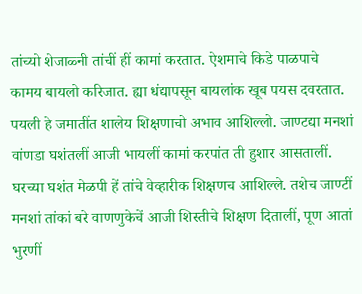तांच्यो शेजाळ्नी तांचीं हीं कामां करतात. ऐशमाचे किडे पाळपाचे कामय बायलो करिजात. ह्या धंद्यापसून बायलांक खूब पयस दवरतात. पयली हे जमातींत शालेय शिक्षणाचो अभाव आशिल्लो. जाण्टद्या मनशां वांणडा घशंतलीं आजी भायलीं कामां करपांत ती हुशार आसतालीं. घरच्या घशंत मेळपी हें तांचे वेव्हारीक शिक्षणच आशिल्ले. तशेच जाण्टीं मनशां तांकां बरे वाणणुकेचें आजी शिस्तीचे शिक्षण दितालीं, पूण आतां भुरणीं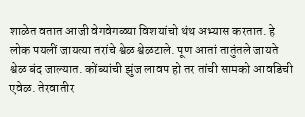शाळेत वतात आजी वेगवेगळ्या विशयांचो थंथ अभ्यास करतात. हे लोक पयलीं जायत्या तरांचे श्वेळ श्वेळटाले. पूण आतां तातुंतले जायते श्वेळ बंद जाल्यात. कोंब्यांची झुंज लावप हो तर तांची सामको आवडिची एवेळ. तेरवातीर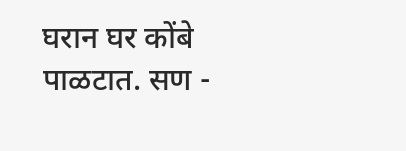घरान घर कोंबे पाळटात. सण -